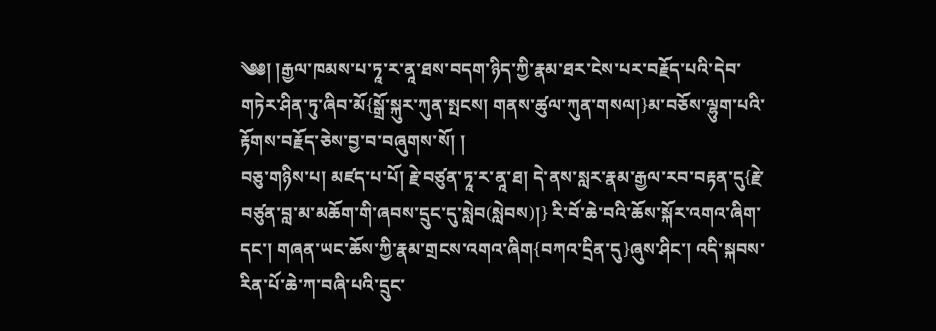༄༅། །རྒྱལ་ཁམས་པ་ཏཱ་ར་ནཱ་ཐས་བདག་ཉིད་ཀྱི་རྣམ་ཐར་ངེས་པར་བརྗོད་པའི་དེབ་གཏེར་ཤིན་ཏུ་ཞིབ་མོ{སྒྲོ་སྐུར་ཀུན་སྤངས། གནས་ཚུལ་ཀུན་གསལ།}མ་བཅོས་ལྷུག་པའི་རྟོགས་བརྗོད་ཅེས་བྱ་བ་བཞུགས་སོ། །
བཅུ་གཉིས་པ། མཛད་པ་པོ། རྗེ་བཙུན་ཏཱ་ར་ནཱ་ཐ། དེ་ནས་སླར་རྣམ་རྒྱལ་རབ་བརྟན་དུ{རྗེ་བཙུན་བླ་མ་མཆོག་གི་ཞབས་དྲུང་དུ་སླེབ(སླེབས)།} རི་བོ་ཆེ་བའི་ཆོས་སྐོར་འགའ་ཞིག་དང་། གཞན་ཡང་ཆོས་ཀྱི་རྣམ་གྲངས་འགའ་ཞིག{བཀའ་དྲིན་དུ}ཞུས་ཤིང་། འདི་སྐབས་རིན་པོ་ཆེ་ཀ་བཞི་པའི་དྲུང་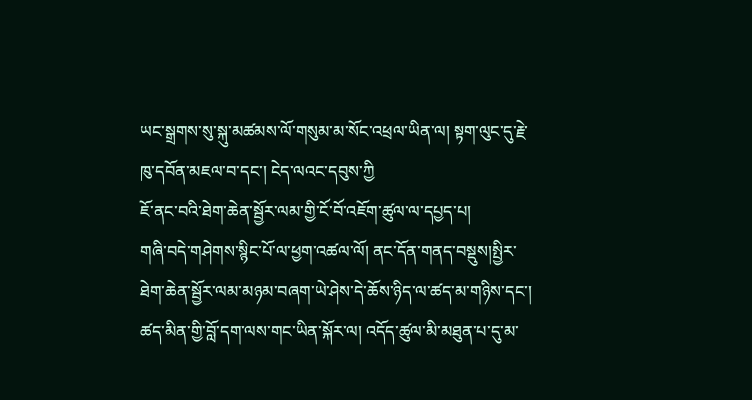ཡང་སྒྲགས་སུ་སྐུ་མཚམས་ལོ་གསུམ་མ་སོང་འཕྲལ་ཡིན་ལ། སྟག་ལུང་དུ་རྗེ་ཁུ་དབོན་མཇལ་བ་དང་། ངེད་ལའང་དབུས་ཀྱི
ཇོ་ནང་བའི་ཐེག་ཆེན་སྦྱོར་ལམ་གྱི་ངོ་བོ་འཇོག་ཚུལ་ལ་དཔྱད་པ།
གཞི་བདེ་གཤེགས་སྙིང་པོ་ལ་ཕྱག་འཚལ་ལོ། ནང་དོན་གནད་བསྡུས།སྤྱིར་ཐེག་ཆེན་སྦྱོར་ལམ་མཉམ་བཞག་ཡེ་ཤེས་དེ་ཆོས་ཉིད་ལ་ཚད་མ་གཉིས་དང་། ཚད་མིན་གྱི་བློ་དག་ལས་གང་ཡིན་སྐོར་ལ། འདོད་ཚུལ་མི་མཐུན་པ་དུ་མ་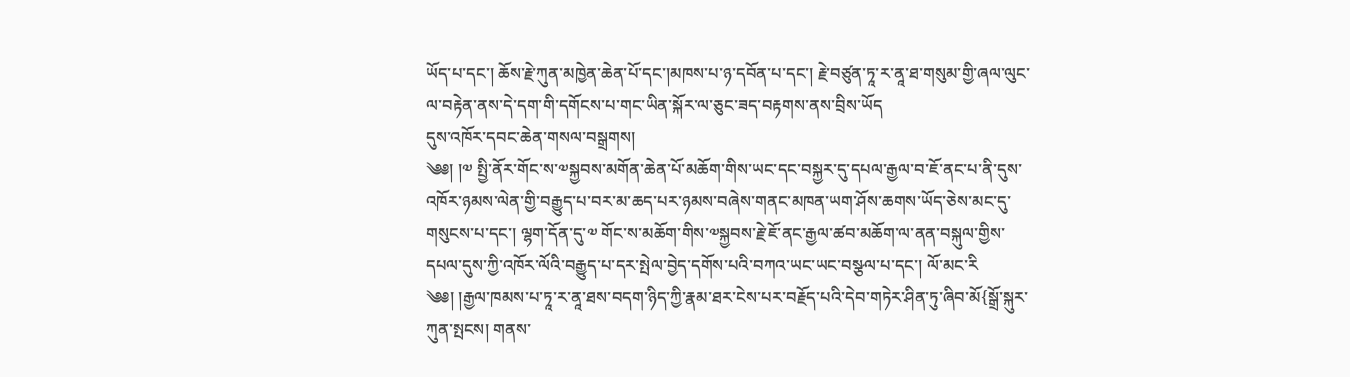ཡོད་པ་དང་། ཆོས་རྗེ་ཀུན་མཁྱེན་ཆེན་པོ་དང་།མཁས་པ་ཉ་དབོན་པ་དང་། རྗེ་བཙུན་ཏཱ་ར་ནཱ་ཐ་གསུམ་གྱི་ཞལ་ལུང་ལ་བརྟེན་ནས་དེ་དག་གི་དགོངས་པ་གང་ཡིན་སྐོར་ལ་ཅུང་ཟད་བརྟགས་ནས་བྲིས་ཡོད
དུས་འཁོར་དབང་ཆེན་གསལ་བསྒྲགས།
༄༅། །༧ སྤྱི་ནོར་གོང་ས་༧སྐྱབས་མགོན་ཆེན་པོ་མཆོག་གིས་ཡང་དང་བསྐྱར་དུ་དཔལ་རྒྱལ་བ་ཇོ་ནང་པ་ནི་དུས་འཁོར་ཉམས་ལེན་གྱི་བརྒྱུད་པ་བར་མ་ཆད་པར་ཉམས་བཞེས་གནང་མཁན་ཡག་ཤོས་ཆགས་ཡོད་ཅེས་མང་དུ་གསུངས་པ་དང་། ལྷག་དོན་དུ་༧ གོང་ས་མཆོག་གིས་༧སྐྱབས་རྗེ་ཇོ་ནང་རྒྱལ་ཚབ་མཆོག་ལ་ནན་བསྐུལ་གྱིས་དཔལ་དུས་ཀྱི་འཁོར་ལོའི་བརྒྱུད་པ་དར་སྤེལ་བྱེད་དགོས་པའི་བཀའ་ཡང་ཡང་བསྩལ་པ་དང་། ལོ་མང་རི
༄༅། །རྒྱལ་ཁམས་པ་ཏཱ་ར་ནཱ་ཐས་བདག་ཉིད་ཀྱི་རྣམ་ཐར་ངེས་པར་བརྗོད་པའི་དེབ་གཏེར་ཤིན་ཏུ་ཞིབ་མོ{སྒྲོ་སྐུར་ཀུན་སྤངས། གནས་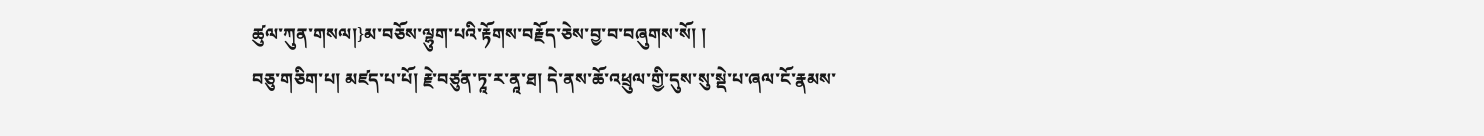ཚུལ་ཀུན་གསལ།}མ་བཅོས་ལྷུག་པའི་རྟོགས་བརྗོད་ཅེས་བྱ་བ་བཞུགས་སོ། །
བཅུ་གཅིག་པ། མཛད་པ་པོ། རྗེ་བཙུན་ཏཱ་ར་ནཱ་ཐ། དེ་ནས་ཆོ་འཕྲུལ་གྱི་དུས་སུ་སྡེ་པ་ཞལ་ངོ་རྣམས་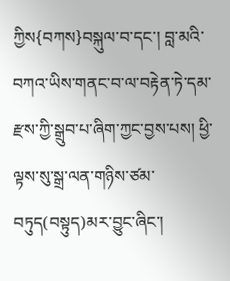ཀྱིས{བཀས}བསྐུལ་བ་དང་། བླ་མའི་བཀའ་ཡིས་གནང་བ་ལ་བརྟེན་ཏེ་དམ་རྫས་ཀྱི་སྒྲུབ་པ་ཞིག་ཀྱང་བྱས་པས། ཕྱི་ལྟས་སུ་སྒྲ་ལན་གཉིས་ཙམ་བཏུད(བསྟུད)མར་བྱུང་ཞིང་།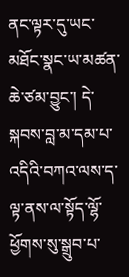ནང་ལྟར་དུ་ཡང་མཐོང་སྣང་ཡ་མཚན་ཆེ་ཙམ་བྱུང་། དེ་སྐབས་བླ་མ་དམ་པ་འདིའི་བཀའ་ལས་ད་ལྟ་ནས་ལ་སྟོད་ལྷོ་ཕྱོགས་སུ་སྒྲུབ་པ་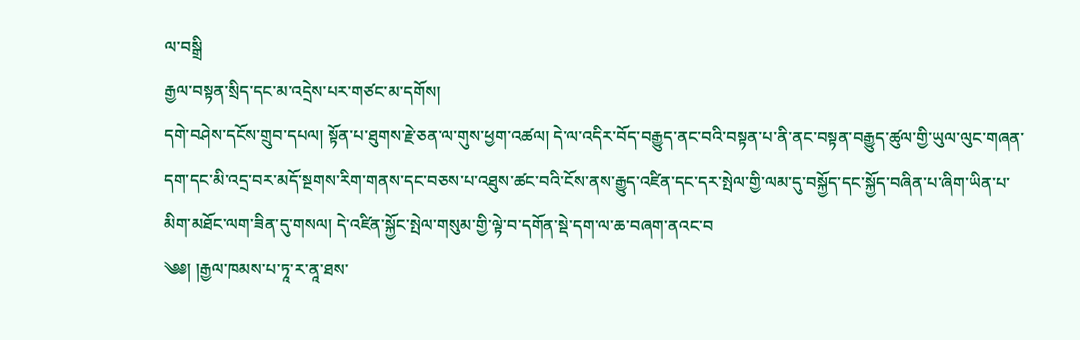ལ་བསྒྲི
རྒྱལ་བསྟན་སྲིད་དང་མ་འདྲེས་པར་གཙང་མ་དགོས།
དགེ་བཤེས་དངོས་གྲུབ་དཔལ། སྟོན་པ་ཐུགས་རྗེ་ཅན་ལ་གུས་ཕྱག་འཚལ། དེ་ལ་འདིར་བོད་བརྒྱུད་ནང་བའི་བསྟན་པ་ནི་ནང་བསྟན་བརྒྱུད་ཚུལ་གྱི་ཡུལ་ལུང་གཞན་དག་དང་མི་འདྲ་བར་མདོ་སྔགས་རིག་གནས་དང་བཅས་པ་འཐུས་ཚང་བའི་ངོས་ནས་རྒྱུད་འཛིན་དང་དར་སྤེལ་གྱི་ལམ་དུ་བསྐྱོད་དང་སྐྱོད་བཞིན་པ་ཞིག་ཡིན་པ་མིག་མཐོང་ལག་ཟིན་དུ་གསལ། དེ་འཛིན་སྐྱོང་སྤེལ་གསུམ་གྱི་ལྟེ་བ་དགོན་སྡེ་དག་ལ་ཆ་བཞག་ནའང་བ
༄༅། །རྒྱལ་ཁམས་པ་ཏཱ་ར་ནཱ་ཐས་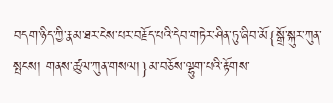བདག་ཉིད་ཀྱི་རྣམ་ཐར་ངེས་པར་བརྗོད་པའི་དེབ་གཏེར་ཤིན་ཏུ་ཞིབ་མོ{སྒྲོ་སྐུར་ཀུན་སྤངས། གནས་ཚུལ་ཀུན་གསལ།}མ་བཅོས་ལྷུག་པའི་རྟོགས་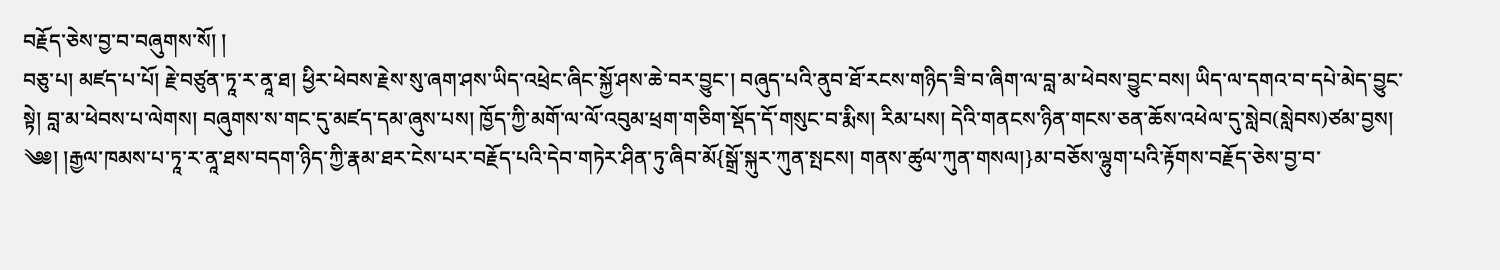བརྗོད་ཅེས་བྱ་བ་བཞུགས་སོ། །
བཅུ་པ། མཛད་པ་པོ། རྗེ་བཙུན་ཏཱ་ར་ནཱ་ཐ། ཕྱིར་ཕེབས་རྗེས་སུ་ཞག་ཤས་ཡིད་འཕྲེང་ཞིང་སྐྱོ་ཤས་ཆེ་བར་བྱུང་། བཞུད་པའི་ནུབ་ཐོ་རངས་གཉིད་ཟི་བ་ཞིག་ལ་བླ་མ་ཕེབས་བྱུང་བས། ཡིད་ལ་དགའ་བ་དཔེ་མེད་བྱུང་སྟེ། བླ་མ་ཕེབས་པ་ལེགས། བཞུགས་ས་གང་དུ་མཛད་དམ་ཞུས་པས། ཁྱོད་ཀྱི་མགོ་ལ་ལོ་འབུམ་ཕྲག་གཅིག་སྡོད་དོ་གསུང་བ་རྨིས། རིམ་པས། དེའི་གནངས་ཉིན་གངས་ཅན་ཆོས་འཕེལ་དུ་སླེབ(སླེབས)ཙམ་བྱས།
༄༅། །རྒྱལ་ཁམས་པ་ཏཱ་ར་ནཱ་ཐས་བདག་ཉིད་ཀྱི་རྣམ་ཐར་ངེས་པར་བརྗོད་པའི་དེབ་གཏེར་ཤིན་ཏུ་ཞིབ་མོ{སྒྲོ་སྐུར་ཀུན་སྤངས། གནས་ཚུལ་ཀུན་གསལ།}མ་བཅོས་ལྷུག་པའི་རྟོགས་བརྗོད་ཅེས་བྱ་བ་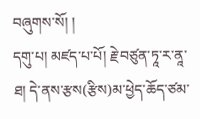བཞུགས་སོ། །
དགུ་པ། མཛད་པ་པོ། རྗེ་བཙུན་ཏཱ་ར་ནཱ་ཐ། དེ་ནས་རྩས(རྩིས)མ་ཕྱེད་ཆོད་ཙམ་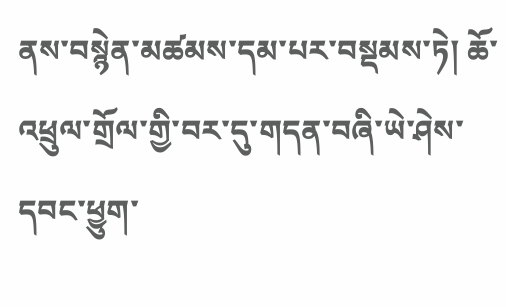ནས་བསྙེན་མཚམས་དམ་པར་བསྡམས་ཏེ། ཆོ་འཕྲུལ་གྲོལ་གྱི་བར་དུ་གདན་བཞི་ཡེ་ཤེས་དབང་ཕྱུག་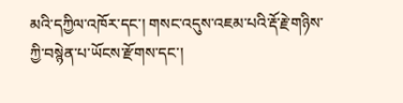མའི་དཀྱིལ་འཁོར་དང་། གསང་འདུས་འཇམ་པའི་རྡོ་རྗེ་གཉིས་ཀྱི་བསྙེན་པ་ཡོངས་རྫོགས་དང་།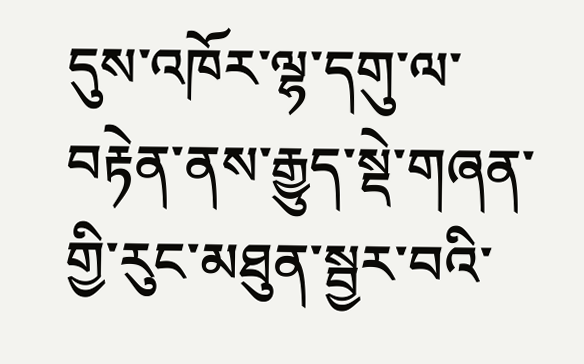དུས་འཁོར་ལྷ་དགུ་ལ་བརྟེན་ནས་རྒྱུད་སྡེ་གཞན་གྱི་རུང་མཐུན་སྦྱར་བའི་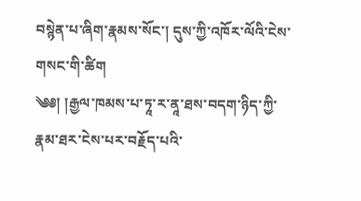བསྙེན་པ་ཞིག་རྣམས་སོང་། དུས་ཀྱི་འཁོར་ལོའི་ངེས་གསང་གི་ཚིག
༄༅། །རྒྱལ་ཁམས་པ་ཏཱ་ར་ནཱ་ཐས་བདག་ཉིད་ཀྱི་རྣམ་ཐར་ངེས་པར་བརྗོད་པའི་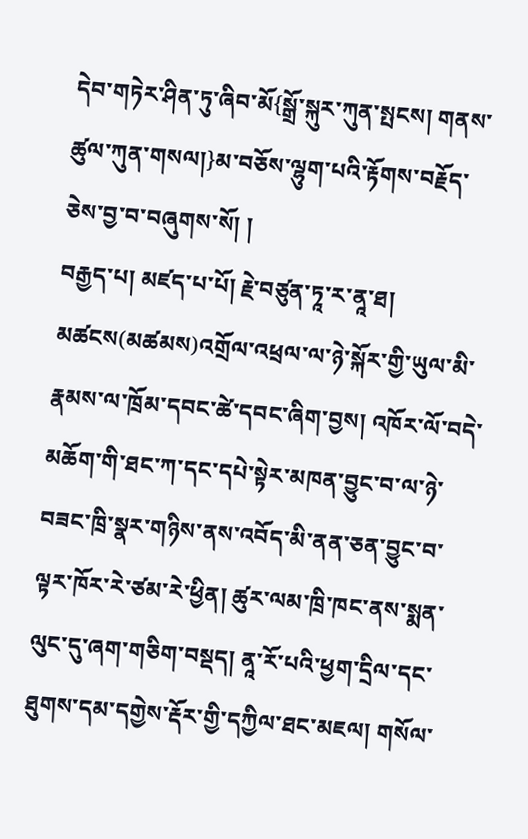དེབ་གཏེར་ཤིན་ཏུ་ཞིབ་མོ{སྒྲོ་སྐུར་ཀུན་སྤངས། གནས་ཚུལ་ཀུན་གསལ།}མ་བཅོས་ལྷུག་པའི་རྟོགས་བརྗོད་ཅེས་བྱ་བ་བཞུགས་སོ། །
བརྒྱད་པ། མཛད་པ་པོ། རྗེ་བཙུན་ཏཱ་ར་ནཱ་ཐ། མཚངས(མཚམས)འགྲོལ་འཕྲལ་ལ་ཉེ་སྐོར་གྱི་ཡུལ་མི་རྣམས་ལ་ཁྲོམ་དབང་ཚེ་དབང་ཞིག་བྱས། འཁོར་ལོ་བདེ་མཆོག་གི་ཐང་ཀ་དང་དཔེ་སྟེར་མཁན་བྱུང་བ་ལ་ཉེ་བཟང་ཁྲི་སྣར་གཉིས་ནས་འབོད་མི་ནན་ཅན་བྱུང་བ་ལྟར་ཁོར་རེ་ཙམ་རེ་ཕྱིན། ཚུར་ལམ་ཁྲི་ཁང་ནས་སྨན་ལུང་དུ་ཞག་གཅིག་བསྡད། ནཱ་རོ་པའི་ཕྱག་དྲིལ་དང་ཐུགས་དམ་དགྱེས་རྡོར་གྱི་དཀྱིལ་ཐང་མཇལ། གསོལ་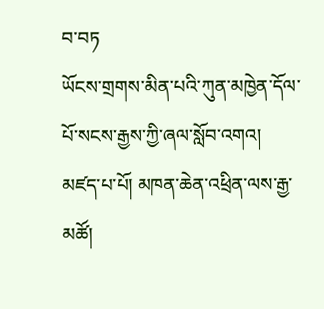བ་བཏ
ཡོངས་གྲགས་མིན་པའི་ཀུན་མཁྱེན་དོལ་པོ་སངས་རྒྱས་ཀྱི་ཞལ་སློབ་འགའ།
མཛད་པ་པོ། མཁན་ཆེན་འཕྲིན་ལས་རྒྱ་མཚོ།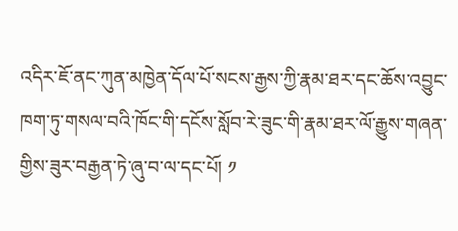འདིར་ཇོ་ནང་ཀུན་མཁྱེན་དོལ་པོ་སངས་རྒྱས་ཀྱི་རྣམ་ཐར་དང་ཆོས་འབྱུང་ཁག་ཏུ་གསལ་བའི་ཁོང་གི་དངོས་སློབ་རེ་ཟུང་གི་རྣམ་ཐར་ལོ་རྒྱུས་གཞན་གྱིས་ཟུར་བརྒྱན་ཏེ་ཞུ་བ་ལ་དང་པོ། ༡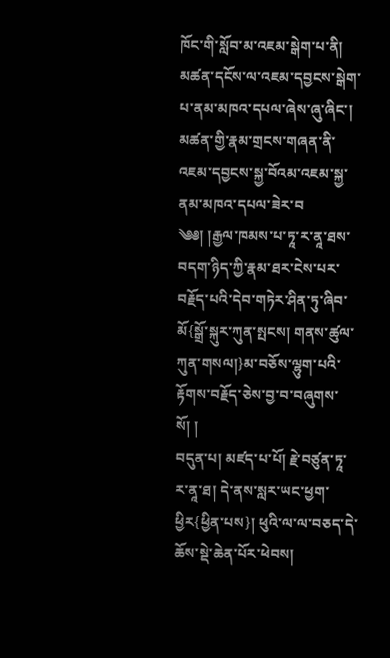ཁོང་གི་སློབ་མ་འཇམ་སྒེག་པ་ནི། མཚན་དངོས་ལ་འཇམ་དབྱངས་སྒེག་པ་ནམ་མཁའ་དཔལ་ཞེས་ཞུ་ཞིང་། མཚན་གྱི་རྣམ་གྲངས་གཞན་ནི་འཇམ་དབྱངས་སྐྱ་བོའམ་འཇམ་སྐྱ་ནམ་མཁའ་དཔལ་ཟེར་བ
༄༅། །རྒྱལ་ཁམས་པ་ཏཱ་ར་ནཱ་ཐས་བདག་ཉིད་ཀྱི་རྣམ་ཐར་ངེས་པར་བརྗོད་པའི་དེབ་གཏེར་ཤིན་ཏུ་ཞིབ་མོ{སྒྲོ་སྐུར་ཀུན་སྤངས། གནས་ཚུལ་ཀུན་གསལ།}མ་བཅོས་ལྷུག་པའི་རྟོགས་བརྗོད་ཅེས་བྱ་བ་བཞུགས་སོ། །
བདུན་པ། མཛད་པ་པོ། རྗེ་བཙུན་ཏཱ་ར་ནཱ་ཐ། དེ་ནས་སླར་ཡང་ཕྱག་ཕྱིར{ཕྱིན་པས}། ཕུའི་ལ་ལ་བཅད་དེ་ཆོས་སྡེ་ཆེན་པོར་ཕེབས།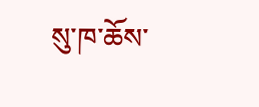སུ་ཁ་ཆོས་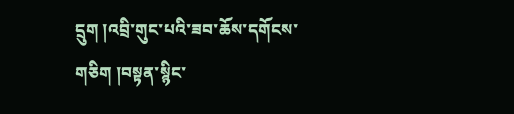དྲུག །འབྲི་གུང་པའི་ཟབ་ཆོས་དགོངས་གཅིག །བསྟན་སྙིང་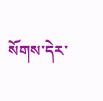སོགས་དེར་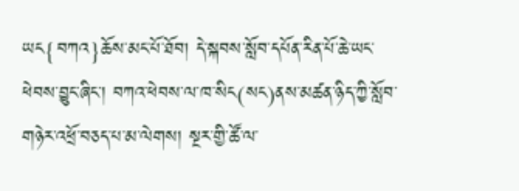ཡང{བཀའ}ཆོས་མང་པོ་ཐོབ། དེ་སྐབས་སློབ་དཔོན་རིན་པོ་ཆེ་ཡང་ཕེབས་བྱུང་ཞིང་། བཀའ་ཕེབས་ལ་ཁ་སིང(སང)ནས་མཚན་ཉིད་ཀྱི་སློབ་གཉེར་འཕྲོ་བཅད་པ་མ་ལེགས། སྔར་གྱི་ཚོ་ལ་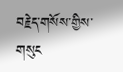བརྗེད་གསོས་གྱིས་གསུང